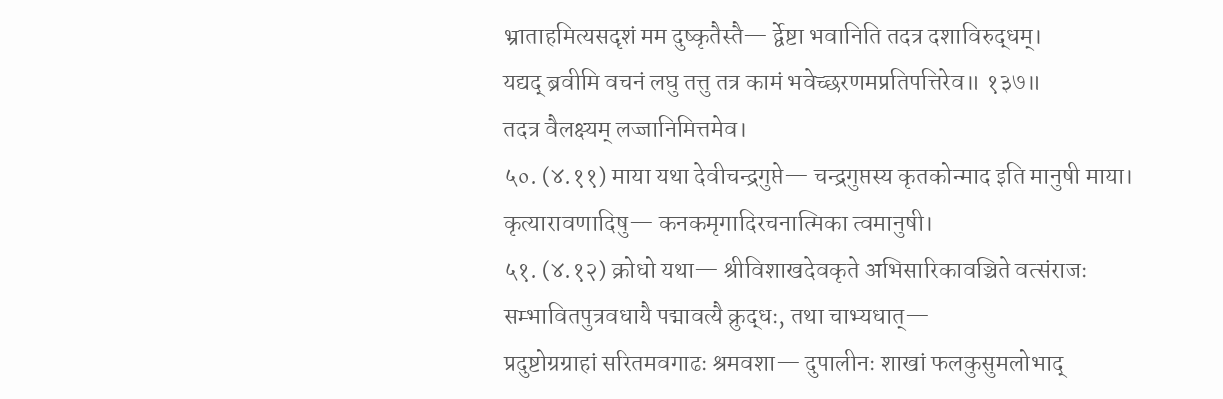भ्राताहमित्यसदृशं मम दुष्कृतैस्तै— र्द्वेष्टा भवानिति तदत्र दशाविरुद्धम्।
यद्यद् ब्रवीमि वचनं लघु तत्तु तत्र कामं भवेच्छरणमप्रतिपत्तिरेव॥ १३७॥
तदत्र वैलक्ष्यम् लज्जानिमित्तमेव।
५०. (४.११) माया यथा देवीचन्द्रगुप्ते— चन्द्रगुप्तस्य कृतकोन्माद इति मानुषी माया। कृत्यारावणादिषु— कनकमृगादिरचनात्मिका त्वमानुषी।
५१. (४.१२) क्रोधो यथा— श्रीविशाखदेवकृते अभिसारिकावञ्चिते वत्संराजः सम्भावितपुत्रवधायै पद्मावत्यै क्रुद्धः, तथा चाभ्यधात्—
प्रदुष्टोग्रग्राहां सरितमवगाढः श्रमवशा— दुपालीनः शाखां फलकुसुमलोभाद्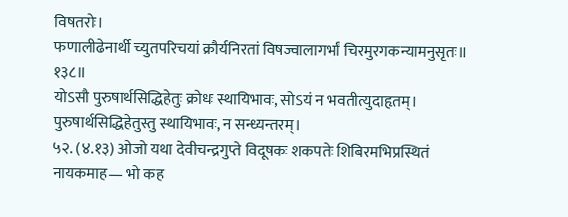विषतरोः।
फणालीढेनार्थी च्युतपरिचयां क्रौर्यनिरतां विषज्वालागर्भां चिरमुरगकन्यामनुसृतः॥ १३८॥
योऽसौ पुरुषार्थसिद्धिहेतुः क्रोधः स्थायिभावः, सोऽयं न भवतीत्युदाहृतम्। पुरुषार्थसिद्धिहेतुस्तु स्थायिभावः, न सन्ध्यन्तरम्।
५२. (४.१३) ओजो यथा देवीचन्द्रगुप्ते विदूषकः शकपतेः शिबिरमभिप्रस्थितं नायकमाह— भो कह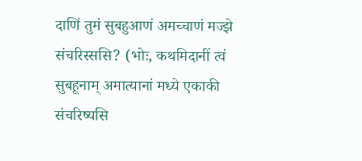दाणिं तुमं सुबहुआणं अमच्चाणं मज्झे संचरिस्ससि? (भोः, कथमिदानीं त्वं सुबहूनाम् अमात्यानां मध्ये एकाकी संचरिष्यसि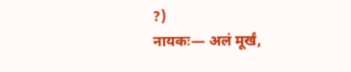?)
नायकः— अलं मूर्खं,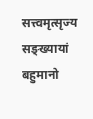सत्त्वमृत्सृज्य सङ्ख्यायां बहुमानो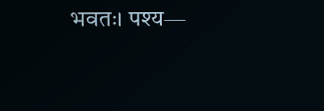भवतः। पश्य—